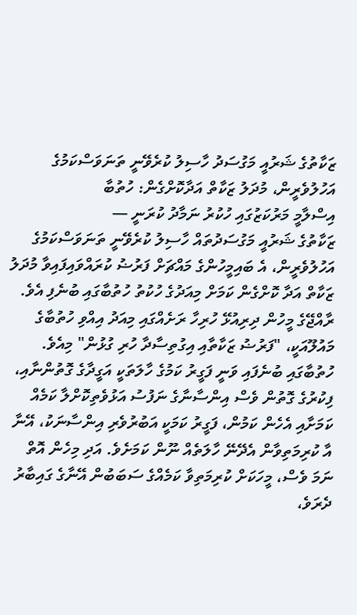ޒަކާތުގެ ޝަރުއީ މަގުސަދު ހާސިލު ކުރެވޭނީ ތަނަވަސްކަމުގެ އަހުލުވެރީން، މުދަލު ޒަކާތް އަދާކޮށްގެން: ހުތުބާ
އިސްލާމީ މަރުކަޒުގައި ހުކުރު ނަމާދު ކުރަނީ —
ޒަކާތުގެ ޝަރުއީ މަގުސަދުތައް ހާސިލު ކުރެވޭނީ ތަނަވަސްކަމުގެ އަހުލުވެރީން، އެ ބައިމީހުންގެ މައްޗަށް ފަރުޟު ކުރައްވައިފައިވާ މުދަލު ޒަކާތް އަދާ ކޮށްގެން ކަމަށް މިއަދުގެ ހުކުތު ހުތުބާގައި ބުނެފި އެވެ. ރާއްޖޭގެ މީހުން ދިރިއުޅޭ ހުރިހާ ރަށެއްގައި މިއަދު އިއްވި ހުތުބާގެ މައުލޫއަކީ، "ފަރުޟު ޒަކާތާއި އިގުތިސާދާ ހުރި ގުޅުން" މިއެވެ.
ހުތުބާގައި ބުނެފައި ވަނީ ފަގީރު ކަމުގެ ހާލަތަކީ އަގީދާގެ ގޮތުންނާއި، ފިކުރުގެ ގޮތުން ވެސް އިންސާނާގެ ނަފުސު އަޅުވެތިކޮށްލާ ކަމެއް ކަމަށާއި އެހެން ކަމުން، ފަގީރު ކަމަކީ އަބުރުވެރި އިންސާނަކު، އޭނާ އާ ކުރިމަތިވާން އެދޭނޭ ހާލަތެއް ނޫން ކަމަށެވެ. އަދި މިހެން އޮތް ނަމަ ވެސް، މީހަކަށް ކުރިމަތިވާ ކަމެއްގެ ސަބަބުން އޭނާގެ ގައިބާރު ދެރަވެ،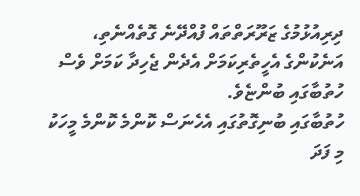ދިރިއުޅުމުގެ ޒަރޫރަތްތައް ފުއްދޭނެ ގޮތެއްނެތި، އަނެކުންގެ އެހީތެރިކަމަށް އެދެން ޖެހިދާ ކަމަށް ވެސް ހުތުބާގައި ބުންޏެވެ.
ހުތުބާގައި ބުނިގޮތުގައި އެހެނަސް ކޮންމެ ކޮންމެ މީހަކު މި ފަދަ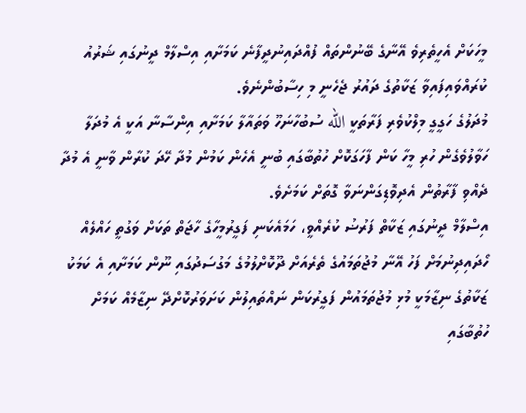މީހަކަށް އެހީތެރިވެ އޭނާގެ ބޭނުންތައް ފުއްދައިނުދީފާނެ ކަމަށާއި އިސްލާމް ދީނުގައި ޝަރުއު ކުރައްވައިފައިވާ ޒަކާތުގެ ދައުރު ޖެހެނީ މި ހިސާބުންނެވެ.
މުދަލުގެ ހަގީގީ މިލްކުވެރި ފަރާތަކީ الله ސުބުހާނަހޫ ވަތައާލާ ކަމަށާއި އިންސާނާ އަކީ އެ މުދަލާ ހަވާލުވެގެން ހުރި މީހާ ކަން ފާހަގަކޮށް ހުތުބާގައި ބުނީ އެހެން ކަމުން މުދާ ހޭދަ ކުރާން ވާނީ އެ މުދާ ދެއްވި ފާރާތުން އެދިވޮޑިގަންނަވާ ގޮތަށް ކަމަށެވެ.
އިސްލާމް ދީނުގައި ޒަކާތް ފަރުޟު ކުރެއްވީ، ހަމައެކަނި ފަގީރުމީހާގެ ހާޖަތް ތަކަށް ވަގުތީ ހައްލެއް ހޯދައިދިނުމަށް ފަހު އޭނާ މުޖުތަމައުގެ ތެރެއަށް ދޫކޮށްލުމުގެ މަގުސަދުގައި ނޫން ކަމަށާއި އެ ކަމަކު ޒަކާތުގެ ނިޒާމަކީ މުޅި މުޖުތަމައުން ފަގީރުކަން ނައްތައިލުން ކަށަވަރުކޮށްދޭ ނިޒާމެއް ކަމަށް ހުތުބާގައި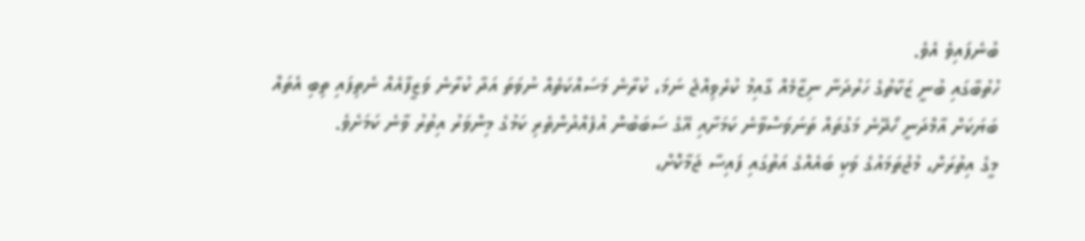ބުނެފައިވެ އެވެ.
ހުތުބާގައި ބުނީ ޒަކާތުގެ ހަރުދަނާ ނިޒާމެއް ގާއިމު ކުރެވިއްޖެ ނަމަ، ކުރާނެ މަސައްކަތެއް ނުވަތަ އަދާ ކުރާނެ ވަޒީފާއެއް ނެތިފައި ތިބި އެތައް ބަޔަކަށް އާމްދަނީ ހޯދޭނެ މަގުތައް ތަނަވަސްވާނެ ކަމަށާއި އޭގެ ސަބަބުން އުފެއްދުންތެރި ކަމުގެ މިންވަރު އިތުރު ވާނެ ކަމަށެވެ.
މީގެ އިތުރަށް، މުޖުތަމައުގެ ވަކި ބައެއްގެ އަތުގައި ފައިސާ ޖަމާކޮށް،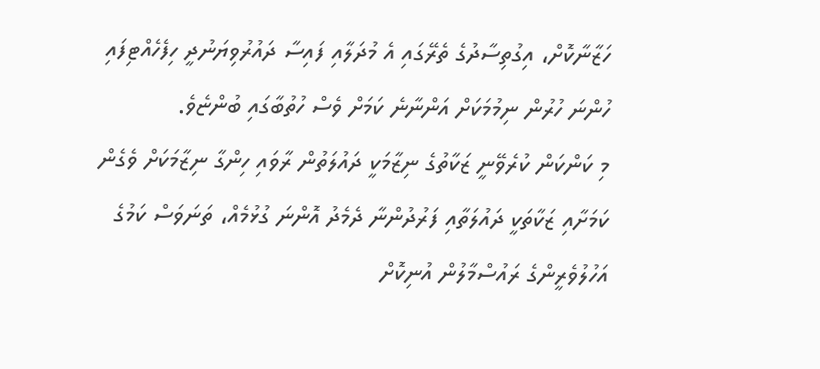ހަޒާނާކޮށް، އިގުތިސާދުގެ ތެރޭގައި އެ މުދަލާއި ފައިސާ ދައުރުވިޔަނުދީ ހިފެހެއްޓިފައި ހުންނަ ހުރުން ނިމުމަކަށް އަންނާނެ ކަމަށް ވެސް ހުތުބާގައި ބުންޏެވެ.
މި ކަންކަން ކުރެވޭނީ ޒަކާތުގެ ނިޒާމަކީ ދައުލަތުން ރާވައި ހިންގާ ނިޒާމަކަށް ވެގެން ކަމަށާއި ޒަކާތަކީ ދައުލަތާއި ފަރުދުންނާ ދެމެދު އޮންނަ ގުޅުމެއް، ތަނަވަސް ކަމުގެ އަހުލުވެރީންގެ ރައުސްމާލުން އުނިކޮށް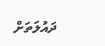ދައުލަތަށް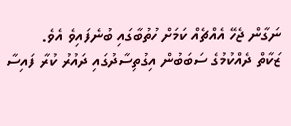ނަގާން ޖެހޭ އެއްޗެއް ކަމަށް ހުތުބާގައި ބުނެފައިވެ އެވެ.
ޒަކާތް ދެއްކުމުގެ ސަބަބުން އިގުތިސާދުގައި ދައުރު ކުރާ ފައިސާ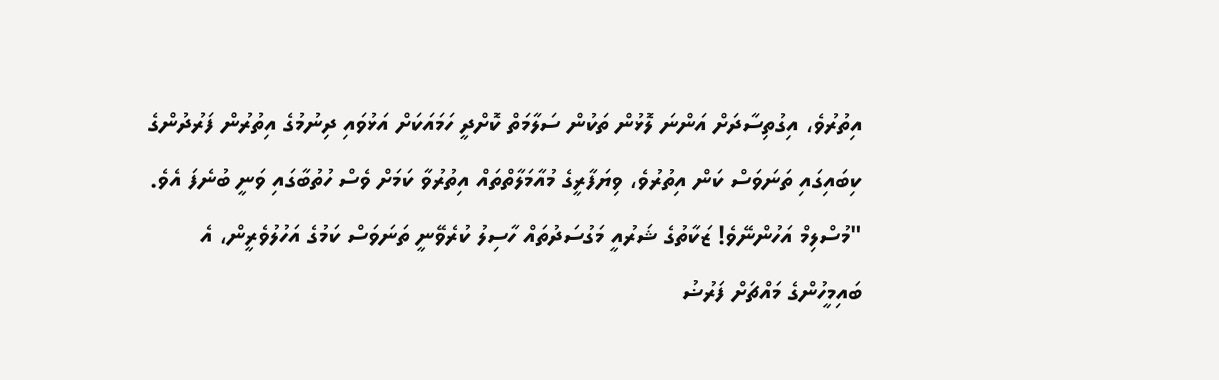އިތުރުވެ، އިގުތިސާދަށް އަންނަ ލޮޅުން ތަކުން ސަލާމަތް ކޮށްދީ ހަމައަކަށް އަޅުވައި ދިނުމުގެ އިތުރުން ފަރުދުންގެ ކިބައިގައި ތަނަވަސް ކަން އިތުރުވެ، ވިޔަފާރީގެ މުއާމަލާތްތައް އިތުރުވާ ކަމަށް ވެސް ހުތުބާގައި ވަނީ ބުނެފަ އެވެ.
"މުސްލިމް އަހުންނޭވެ! ޒަކާތުގެ ޝަރުއީ މަގުސަދުތައް ހާސިލު ކުރެވޭނީ ތަނަވަސް ކަމުގެ އަހުލުވެރީން، އެ ބައިމީހުންގެ މައްޗަށް ފަރުޟު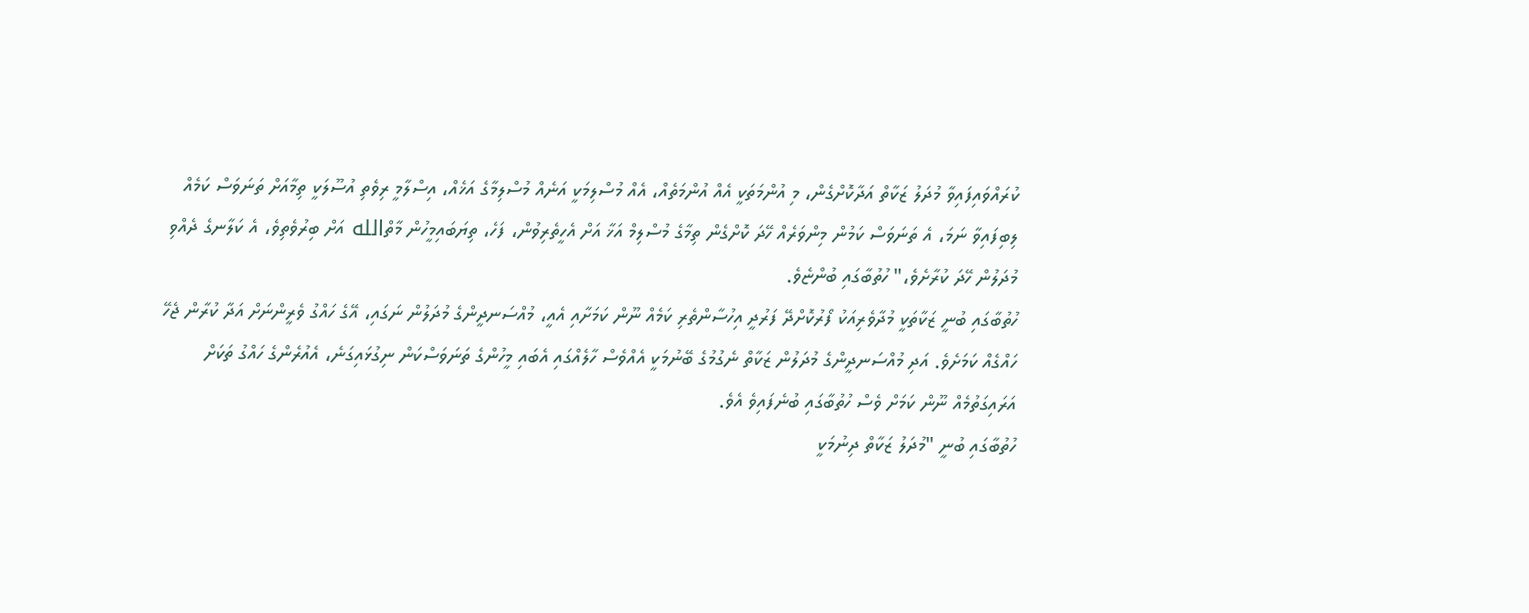ކުރައްވައިފައިވާ މުދަލު ޒަކާތް އަދާކޮށްގެން، މި އުންމަތަކީ އެއް އުންމަތެއް، އެއް މުސްލިމަކީ އަނެއް މުސްލިމާގެ އަޚެއް، އިސްލާމީ ރިވެތި އުސޫލަކީ ތިމާއަށް ތަނަވަސް ކަމެއް ލިބިފައިވާ ނަމަ، އެ ތަނަވަސް ކަމުން މިންވަރެއް ހޭދަ ކޮށްގެން ތިމާގެ މުސްލިމް އަޚާ އަށް އެހީތެރިވުން، ފަހެ، ތިޔަބައިމީހުން މާތްالله އަށް ބިރުވެތިވެ، އެ ކަލާނގެ ދެއްވި މުދަލުން ހޭދަ ކުރާށެވެ،" ހުތުބާގައި ބުންޏެވެ.
ހުތުބާގައި ބުނީ ޒަކާތަކީ މުދާވެރިއަކު ފޯރުކޮށްދޭ ފަރުދީ އިހުސާންތެރި ކަމެއް ނޫން ކަމަށާއި އެއީ، މުއްސަނދީންގެ މުދަލުން ނަގައި، އޭގެ ހައްގު ވެރީންނަށް އަދާ ކުރާން ޖެހޭ ހައްގެއް ކަމަށެވެ. އަދި މުއްސަނދީންގެ މުދަލުން ޒަކާތް ނެގުމުގެ ބޭނުމަކީ އެއްވެސް ހާލެއްގައި އެބައި މީހުންގެ ތަނަވަސްކަން ނިގުޅައިގަނެ، އެއުރެންގެ ހައްގު ތަކަށް އަރައިގަތުމެއް ނޫން ކަމަށް ވެސް ހުތުބާގައި ބުނެފައިވެ އެވެ.
ހުތުބާގައި ބުނީ "މުދަލު ޒަކާތް ދިނުމަކީ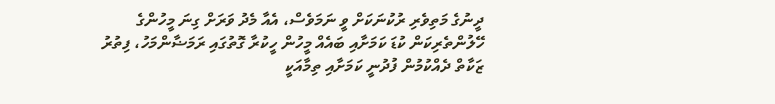ދީނުގެ މަތިވެރި ރުކުނަކަށް ވީ ނަމަވެސް، އެއާ މެދު ވަރަށް ގިނަ މީހުންގެ ހޭލުންތެރިކަން ކުޑަ ކަމަށާއި ބައެއް މީހުން ހީކުރާ ގޮތުގައި ރަމަޟާންމަހު، ފިތުރު ޒަކާތް ދެއްކުމުން ފުދުނީ ކަމަށާއި ތިމާއަކީ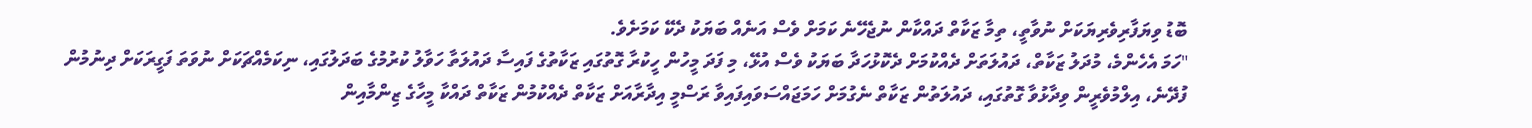ބޮޑު ވިޔަފާރިވެރިޔަކަށް ނުވާތީ، ތިމާ ޒަކާތް ދައްކާން ނުޖެހޭނެ ކަމަށް ވެސް އަނެއް ބަޔަކު ދެކޭ ކަމަށެވެ.
"ހަމަ އެހެންމެ، މުދަލު ޒަކާތް، ދައުލަތަށް ދެއްކުމަށް ދެކޮޅުހަދާ ބަޔަކު ވެސް އުޅޭ، މި ފަދަ މީހުން ހީކުރާ ގޮތުގައި ޒަކާތުގެ ފައިސާ ދައުލަތާ ހަވާލު ކުރުމުގެ ބަދަލުގައި، ނިކަމެއްޗަކަށް ނުވަތަ ފަގީރަކަށް ދިނުމުން ފުދޭނެ، އިލްމުވެރީން ވިދާޅުވާ ގޮތުގައި، ދައުލަތުން ޒަކާތް ނެގުމަށް ހަމަޖައްސަވައިފައިވާ ރަސްމީ އިދާރާއަށް ޒަކާތް ދެއްކުމުން ޒަކާތް ދައްކާ މީހާގެ ޒިންމާއިން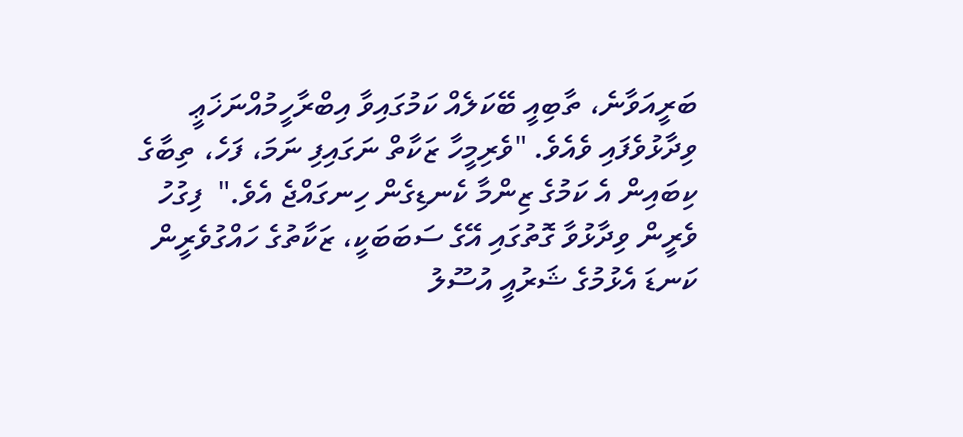ބަރީއަވާނެ، ތާބިއީ ބޭކަލެއް ކަމުގައިވާ އިބްރާހީމުއްނަޚަޢީ ވިދާޅުވެފައި ވެއެވެ. "ވެރިމީހާ ޒަކާތް ނަގައިފި ނަމަ، ފަހެ، ތިބާގެ ކިބައިން އެ ކަމުގެ ޒިންމާ ކެނޑިގެން ހިނގައްޖެ އެވެ."  ފިގުހު ވެރީން ވިދާޅުވާ ގޮތުގައި އޭގެ ސަބަބަކީ، ޒަކާތުގެ ހައްގުވެރީން ކަނޑަ އެޅުމުގެ ޝަރުއީ އުސޫލު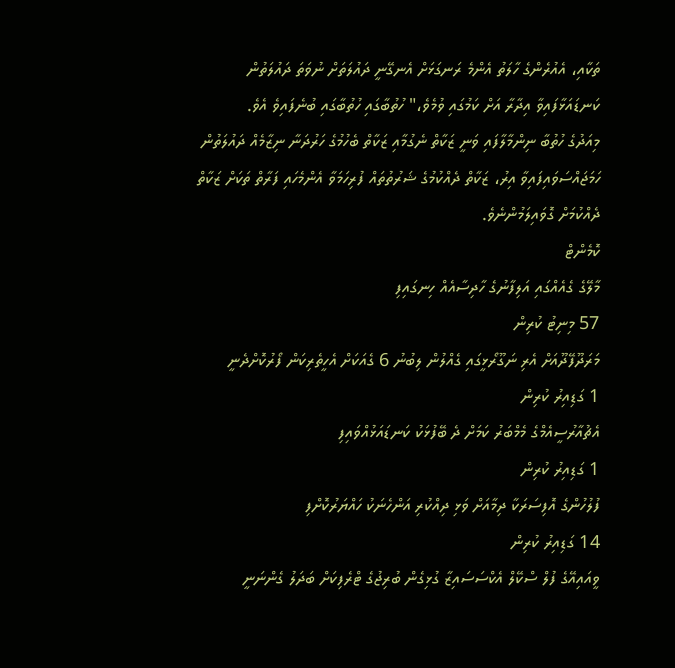ތަކާއި، އެއުރެންގެ ހާލަތު އެންމެ ރަނގަޅަށް އެނގޭނީ ދައުލަތަށް ނުވަތަ ދައުލަތުން ކަނޑައަޅާފައިވާ އިދާރާ އަށް ކަމުގައި ވުމެވެ،" ހުތުބާގައި ހުތުބާގައި ބުނެފައިވެ އެވެ.
މިއަދުގެ ހުތުބާ ނިންމާލާފައި ވަނީ ޒަކާތް ނެގުމާއި ޒަކާތް ބެހުމުގެ ހަރުދަނާ ނިޒާމެއް ދައުލަތުން ހަމަޖައްސަވައިފައިވާ އިރު، ޒަކާތް ދެއްކުމުގެ ޝަރުތުތައް ފުރިހަމަވާ އެންމެހައި ފަރާތް ތަކަށް ޒަކާތް ދެއްކުމަށް ގޮވައިލަމުންނެވެ.
ކޮމެންޓް
މާލޭގެ ގެއެއްގައި އަލިފާނުގެ ހާދިސާއެއް ހިނގައިފި
57 މިނިޓު ކުރިން
މަރަދޫފޭދޫއަށް އެރި ނަގޫރޯޅީގައި ގެއްލުން ލިބުނު 6 ގެއަކަށް އެހީތެރިކަން ފޯރުކޮށްދެނީ
1 ގަޑިއިރު ކުރިން
އެޗުއާރުސީއެމްގެ މެމްބަރު ކަމަށް ދެ ބޭފުޅަކު ކަނޑައަޅުއްވައިފި
1 ގަޑިއިރު ކުރިން
ފުލުހުންގެ އޮފިސަރަކާ ދިމާއަށް ވަޅި ދިއްކުރި އަންހެނަކު ހައްޔަރުކޮށްފި
14 ގަޑިއިރު ކުރިން
ވީއައިއޭގެ ފުލް ސްކޭލް އެކްސަސައިޒާ ގުޅިގެން ބުރިޖުގެ ޓްރެފިކަށް ބަދަލު ގެންނަނީ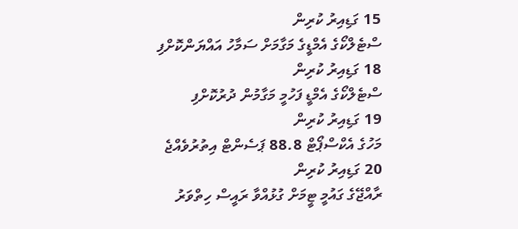15 ގަޑިއިރު ކުރިން
ސްޓެލްކޯގެ އެމްޑީގެ މަގާމަށް ސަމާހު އައްޔަންކޮށްފި
18 ގަޑިއިރު ކުރިން
ސްޓެލްކޯގެ އެމްޑީ ފަހުމީ މަގާމުން ދުރުކޮށްފި
19 ގަޑިއިރު ކުރިން
މަހުގެ އެކްސްޕޯޓް 88.8 ޕަސެންޓް އިތުރުވެއްޖެ
20 ގަޑިއިރު ކުރިން
ރާއްޖޭގެ ގައުމީ ޓީމަށް ގުޅުއްވާ ރައީސް ހިތްވަރު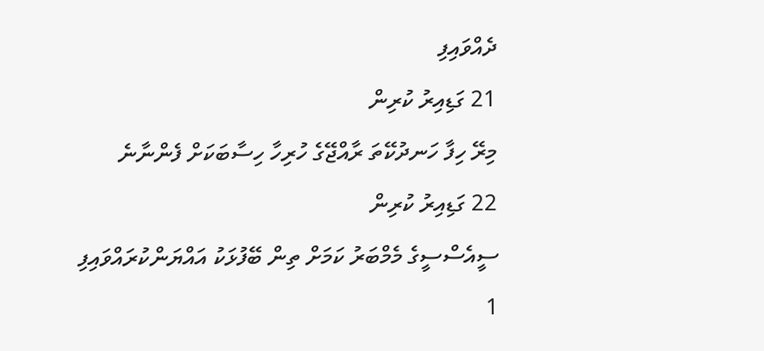ދެއްވައިފި
21 ގަޑިއިރު ކުރިން
މިރޭ ހިފާ ހަނދުކޭތަ ރާއްޖޭގެ ހުރިހާ ހިސާބަކަށް ފެންނާނެ
22 ގަޑިއިރު ކުރިން
ސީއެސްސީގެ މެމްބަރު ކަމަށް ތިން ބޭފުޅަކު އައްޔަންކުރައްވައިފި
1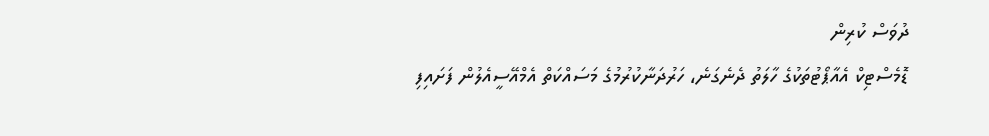ދުވަސް ކުރިން
ޑޮމެސްޓިކް އެއާޕޯޓުތަކުގެ ހާލަތު ދެނެގަނެ، ހަރުދަނާކުރުމުގެ މަސައްކަތް އެމްއޭސީއެލުން ފަށައިފި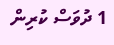1 ދުވަސް ކުރިން